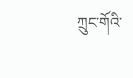ཀྲུང་གོའི་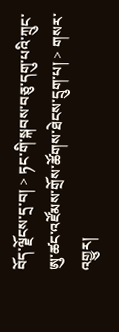བོད་ལྗོངས་དྲ་བ། > ཏང་གི་སྐབས་བཅུ་དགུ་པའི་ཀྲུང་ཨུ་ཚང་འཛོམས་གྲོས་ཚོགས་ཐེངས་དྲུག་པ། > གསར་འགྱུར།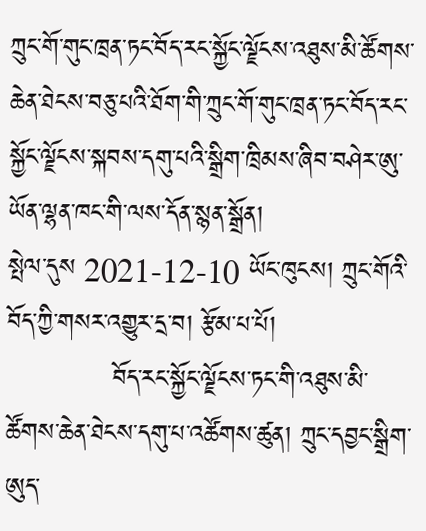ཀྲུང་གོ་གུང་ཁྲན་ཏང་བོད་རང་སྐྱོང་ལྗོངས་འཐུས་མི་ཚོགས་ཆེན་ཐེངས་བཅུ་པའི་ཐོག་གི་ཀྲུང་གོ་གུང་ཁྲན་ཏང་བོད་རང་སྐྱོང་ལྗོངས་སྐབས་དགུ་པའི་སྒྲིག་ཁྲིམས་ཞིབ་བཤེར་ཨུ་ཡོན་ལྷན་ཁང་གི་ལས་དོན་སྙན་སྒྲོན།
སྤེལ་དུས 2021-12-10 ཡོང་ཁུངས། ཀྲུང་གོའི་བོད་ཀྱི་གསར་འགྱུར་དྲ་བ། རྩོམ་པ་པོ།
            བོད་རང་སྐྱོང་ལྗོངས་ཏང་གི་འཐུས་མི་ཚོགས་ཆེན་ཐེངས་དགུ་པ་འཚོགས་ཚུན། ཀྲུང་དབྱང་སྒྲིག་ཨུད་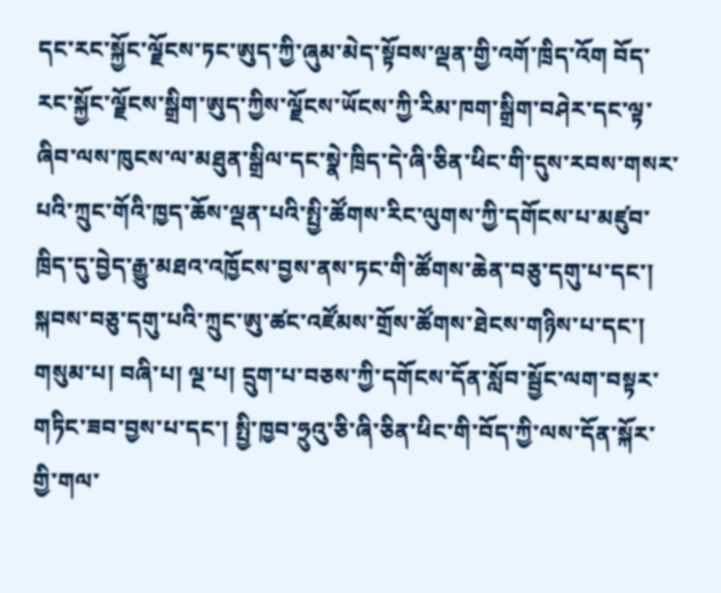དང་རང་སྐྱོང་ལྗོངས་ཏང་ཨུད་ཀྱི་ཞུམ་མེད་སྟོབས་ལྡན་གྱི་འགོ་ཁྲིད་འོག བོད་རང་སྐྱོང་ལྗོངས་སྒྲིག་ཨུད་ཀྱིས་ལྗོངས་ཡོངས་ཀྱི་རིམ་ཁག་སྒྲིག་བཤེར་དང་ལྟ་ཞིབ་ལས་ཁུངས་ལ་མཐུན་སྒྲིལ་དང་སྣེ་ཁྲིད་དེ་ཞི་ཅིན་ཕིང་གི་དུས་རབས་གསར་པའི་ཀྲུང་གོའི་ཁྱད་ཆོས་ལྡན་པའི་སྤྱི་ཚོགས་རིང་ལུགས་ཀྱི་དགོངས་པ་མཛུབ་ཁྲིད་དུ་བྱེད་རྒྱུ་མཐའ་འཁྱོངས་བྱས་ནས་ཏང་གི་ཚོགས་ཆེན་བཅུ་དགུ་པ་དང་། སྐབས་བཅུ་དགུ་པའི་ཀྲུང་ཨུ་ཚང་འཛོམས་གྲོས་ཚོགས་ཐེངས་གཉིས་པ་དང་། གསུམ་པ། བཞི་པ། ལྔ་པ། དྲུག་པ་བཅས་ཀྱི་དགོངས་དོན་སློབ་སྦྱོང་ལག་བསྟར་གཏིང་ཟབ་བྱས་པ་དང་། སྤྱི་ཁྱབ་ཧྲུའུ་ཅི་ཞི་ཅིན་ཕིང་གི་བོད་ཀྱི་ལས་དོན་སྐོར་གྱི་གལ་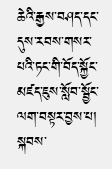ཆེའི་རྒྱས་བཤད་དང་དུས་རབས་གསར་པའི་ཏང་གི་བོད་སྐྱོང་མཛད་ཇུས་སློབ་སྦྱོང་ལག་བསྟར་བྱས་པ། སྐབས་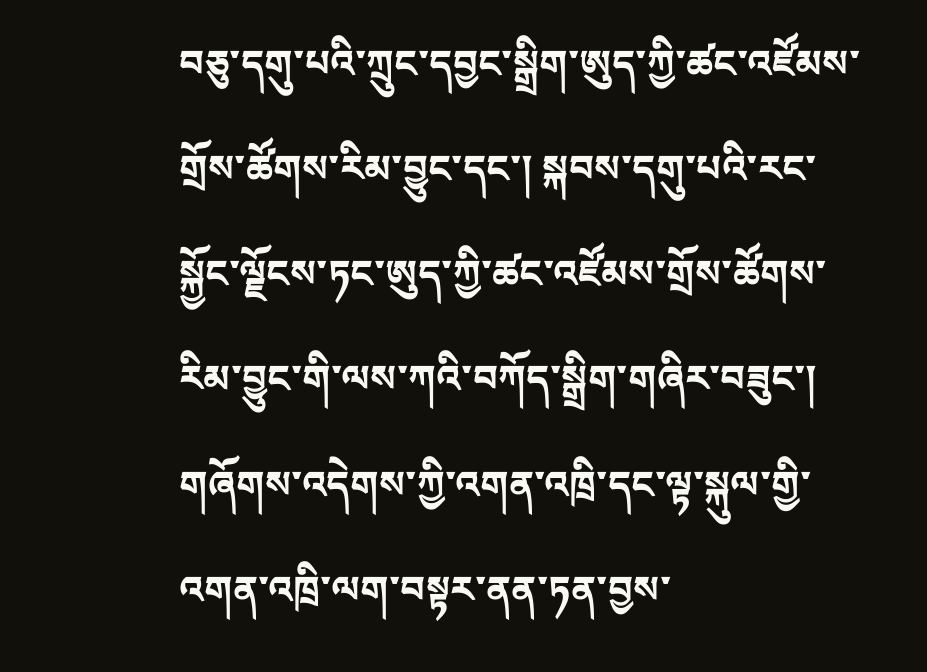བཅུ་དགུ་པའི་ཀྲུང་དབྱང་སྒྲིག་ཨུད་ཀྱི་ཚང་འཛོམས་གྲོས་ཚོགས་རིམ་བྱུང་དང་། སྐབས་དགུ་པའི་རང་སྐྱོང་ལྗོངས་ཏང་ཨུད་ཀྱི་ཚང་འཛོམས་གྲོས་ཚོགས་རིམ་བྱུང་གི་ལས་ཀའི་བཀོད་སྒྲིག་གཞིར་བཟུང་། གཞོགས་འདེགས་ཀྱི་འགན་འཁྲི་དང་ལྟ་སྐུལ་གྱི་འགན་འཁྲི་ལག་བསྟར་ནན་ཏན་བྱས་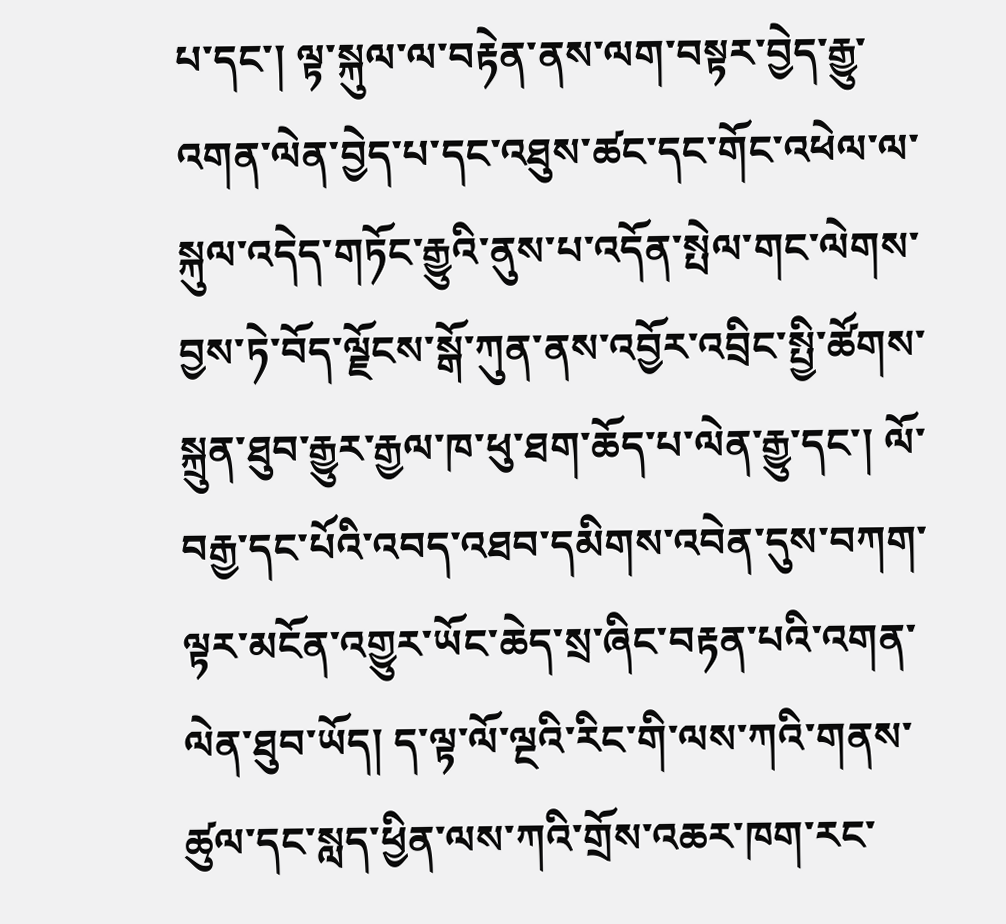པ་དང་། ལྟ་སྐུལ་ལ་བརྟེན་ནས་ལག་བསྟར་བྱེད་རྒྱུ་འགན་ལེན་བྱེད་པ་དང་འཐུས་ཚང་དང་གོང་འཕེལ་ལ་སྐུལ་འདེད་གཏོང་རྒྱུའི་ནུས་པ་འདོན་སྤེལ་གང་ལེགས་བྱས་ཏེ་བོད་ལྗོངས་སྒོ་ཀུན་ནས་འབྱོར་འབྲིང་སྤྱི་ཚོགས་སྐྲུན་ཐུབ་རྒྱུར་རྒྱལ་ཁ་ཕུ་ཐག་ཆོད་པ་ལེན་རྒྱུ་དང་། ལོ་བརྒྱ་དང་པོའི་འབད་འཐབ་དམིགས་འབེན་དུས་བཀག་ལྟར་མངོན་འགྱུར་ཡོང་ཆེད་སྲ་ཞིང་བརྟན་པའི་འགན་ལེན་ཐུབ་ཡོད། ད་ལྟ་ལོ་ལྔའི་རིང་གི་ལས་ཀའི་གནས་ཚུལ་དང་སླད་ཕྱིན་ལས་ཀའི་གྲོས་འཆར་ཁག་རང་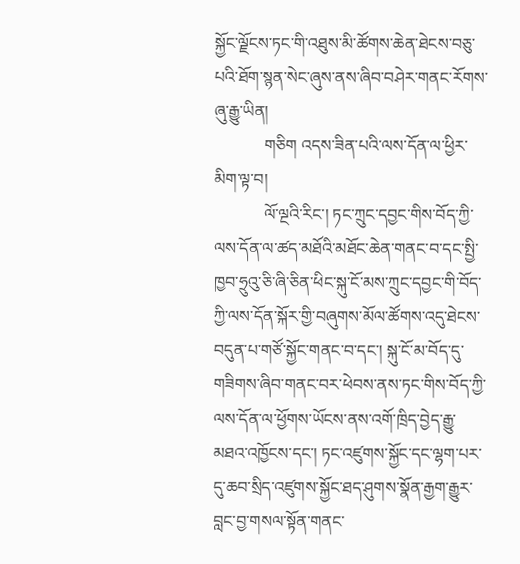སྐྱོང་ལྗོངས་ཏང་གི་འཐུས་མི་ཚོགས་ཆེན་ཐེངས་བཅུ་པའི་ཐོག་སྙན་སེང་ཞུས་ནས་ཞིབ་བཤེར་གནང་རོགས་ཞུ་རྒྱུ་ཡིན།
            གཅིག འདས་ཟིན་པའི་ལས་དོན་ལ་ཕྱིར་མིག་ལྟ་བ།
            ལོ་ལྔའི་རིང་། ཏང་ཀྲུང་དབྱང་གིས་བོད་ཀྱི་ལས་དོན་ལ་ཚད་མཐོའི་མཐོང་ཆེན་གནང་བ་དང་སྤྱི་ཁྱབ་ཧྲུའུ་ཅི་ཞི་ཅིན་ཕིང་སྐུ་ངོ་མས་ཀྲུང་དབྱང་གི་བོད་ཀྱི་ལས་དོན་སྐོར་གྱི་བཞུགས་མོལ་ཚོགས་འདུ་ཐེངས་བདུན་པ་གཙོ་སྐྱོང་གནང་བ་དང་། སྐུ་ངོ་མ་བོད་དུ་གཟིགས་ཞིབ་གནང་བར་ཕེབས་ནས་ཏང་གིས་བོད་ཀྱི་ལས་དོན་ལ་ཕྱོགས་ཡོངས་ནས་འགོ་ཁྲིད་བྱེད་རྒྱུ་མཐའ་འཁྱོངས་དང་། ཏང་འཛུགས་སྐྱོང་དང་ལྷག་པར་དུ་ཆབ་སྲིད་འཛུགས་སྐྱོང་ཐད་ཤུགས་སྣོན་རྒྱག་རྒྱུར་བླང་བྱ་གསལ་སྟོན་གནང་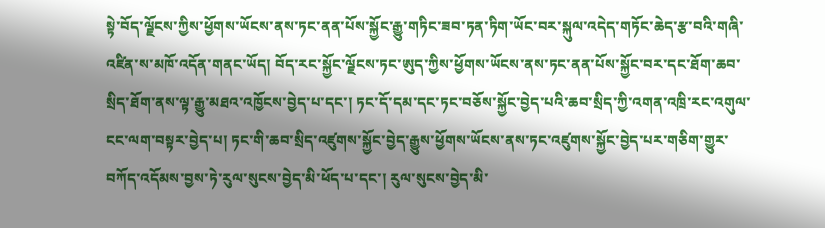སྟེ་བོད་ལྗོངས་ཀྱིས་ཕྱོགས་ཡོངས་ནས་ཏང་ནན་པོས་སྐྱོང་རྒྱུ་གཏིང་ཟབ་ཏན་ཏིག་ཡོང་བར་སྐུལ་འདེད་གཏོང་ཆེད་རྩ་བའི་གཞི་འཛིན་ས་མཁོ་འདོན་གནང་ཡོད། བོད་རང་སྐྱོང་ལྗོངས་ཏང་ཨུད་ཀྱིས་ཕྱོགས་ཡོངས་ནས་ཏང་ནན་པོས་སྐྱོང་བར་དང་ཐོག་ཆབ་སྲིད་ཐོག་ནས་ལྟ་རྒྱུ་མཐའ་འཁྱོངས་བྱེད་པ་དང་། ཏང་དོ་དམ་དང་ཏང་བཅོས་སྐྱོང་བྱེད་པའི་ཆབ་སྲིད་ཀྱི་འགན་འཁྲི་རང་འགུལ་ངང་ལག་བསྟར་བྱེད་པ། ཏང་གི་ཆབ་སྲིད་འཛུགས་སྐྱོང་བྱེད་རྒྱུས་ཕྱོགས་ཡོངས་ནས་ཏང་འཛུགས་སྐྱོང་བྱེད་པར་གཅིག་གྱུར་བཀོད་འདོམས་བྱས་ཏེ་རུལ་སུངས་བྱེད་མི་ཕོད་པ་དང་། རུལ་སུངས་བྱེད་མི་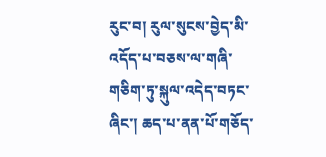རུང་བ། རུལ་སུངས་བྱེད་མི་འདོད་པ་བཅས་ལ་གཞི་གཅིག་ཏུ་སྐུལ་འདེད་བཏང་ཞིང་། ཆད་པ་ནན་པོ་གཅོད་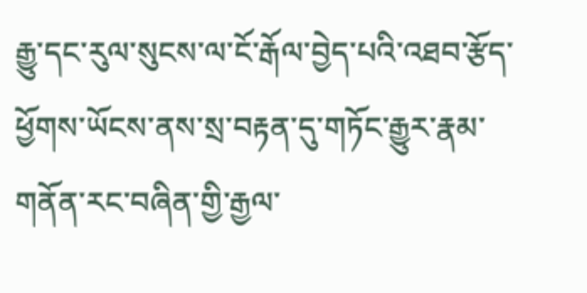རྒྱུ་དང་རུལ་སུངས་ལ་ངོ་རྒོལ་བྱེད་པའི་འཐབ་རྩོད་ཕྱོགས་ཡོངས་ནས་སྲ་བརྟན་དུ་གཏོང་རྒྱུར་རྣམ་གནོན་རང་བཞིན་གྱི་རྒྱལ་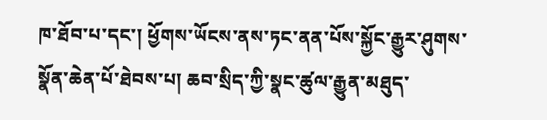ཁ་ཐོབ་པ་དང་། ཕྱོགས་ཡོངས་ནས་ཏང་ནན་པོས་སྐྱོང་རྒྱུར་ཤུགས་སྣོན་ཆེན་པོ་ཐེབས་པ། ཆབ་སྲིད་ཀྱི་སྣང་ཚུལ་རྒྱུན་མཐུད་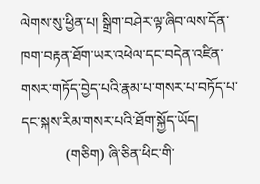ལེགས་སུ་ཕྱིན་པ། སྒྲིག་བཤེར་ལྟ་ཞིབ་ལས་དོན་ཁག་བརྟན་ཐོག་ཡར་འཕེལ་དང་བདེན་འཛིན་གསར་གཏོད་བྱེད་པའི་རྣམ་པ་གསར་པ་བཏོད་པ་དང་སྐས་རིམ་གསར་པའི་ཐོག་སྐྱོད་ཡོད།
            (གཅིག) ཞི་ཅིན་ཕིང་གི་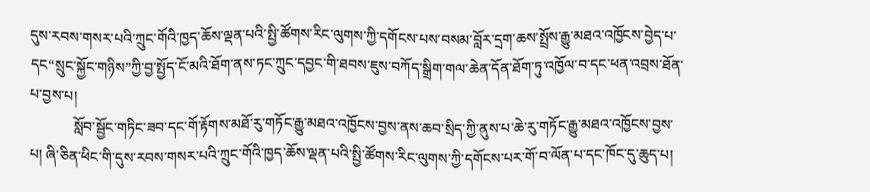དུས་རབས་གསར་པའི་ཀྲུང་གོའི་ཁྱད་ཆོས་ལྡན་པའི་སྤྱི་ཚོགས་རིང་ལུགས་ཀྱི་དགོངས་པས་བསམ་བློར་དྲག་ཆས་སྤྲོས་རྒྱུ་མཐའ་འཁྱོངས་བྱེད་པ་དང“སྲུང་སྐྱོང་གཉིས”ཀྱི་བྱ་སྤྱོད་ངོ་མའི་ཐོག་ནས་ཏང་ཀྲུང་དབྱང་གི་ཐབས་ཇུས་བཀོད་སྒྲིག་གལ་ཆེན་དོན་ཐོག་ཏུ་འཁྱོལ་བ་དང་ཕན་འབྲས་ཐོན་པ་བྱས་པ།
            སློབ་སྦྱོང་གཏིང་ཟབ་དང་གོ་རྟོགས་མཐོ་རུ་གཏོང་རྒྱུ་མཐའ་འཁྱོངས་བྱས་ནས་ཆབ་སྲིད་ཀྱི་ནུས་པ་ཆེ་རུ་གཏོང་རྒྱུ་མཐའ་འཁྱོངས་བྱས་པ། ཞི་ཅིན་ཕིང་གི་དུས་རབས་གསར་པའི་ཀྲུང་གོའི་ཁྱད་ཆོས་ལྡན་པའི་སྤྱི་ཚོགས་རིང་ལུགས་ཀྱི་དགོངས་པར་གོ་བ་ལོན་པ་དང་ཁོང་དུ་ཆུད་པ།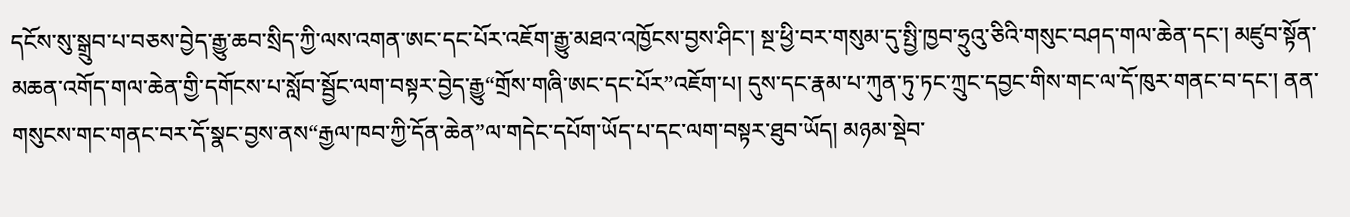དངོས་སུ་སྒྲུབ་པ་བཅས་བྱེད་རྒྱུ་ཆབ་སྲིད་ཀྱི་ལས་འགན་ཨང་དང་པོར་འཇོག་རྒྱུ་མཐའ་འཁྱོངས་བྱས་ཤིང་། སྔ་ཕྱི་བར་གསུམ་དུ་སྤྱི་ཁྱབ་ཧྲུའུ་ཅིའི་གསུང་བཤད་གལ་ཆེན་དང་། མཛུབ་སྟོན་མཆན་འགོད་གལ་ཆེན་གྱི་དགོངས་པ་སློབ་སྦྱོང་ལག་བསྟར་བྱེད་རྒྱུ“གྲོས་གཞི་ཨང་དང་པོར”འཇོག་པ། དུས་དང་རྣམ་པ་ཀུན་ཏུ་ཏང་ཀྲུང་དབྱང་གིས་གང་ལ་དོ་ཁུར་གནང་བ་དང་། ནན་གསུངས་གང་གནང་བར་དོ་སྣང་བྱས་ནས“རྒྱལ་ཁབ་ཀྱི་དོན་ཆེན”ལ་གདེང་དཔོག་ཡོད་པ་དང་ལག་བསྟར་ཐུབ་ཡོད། མཉམ་སྡེབ་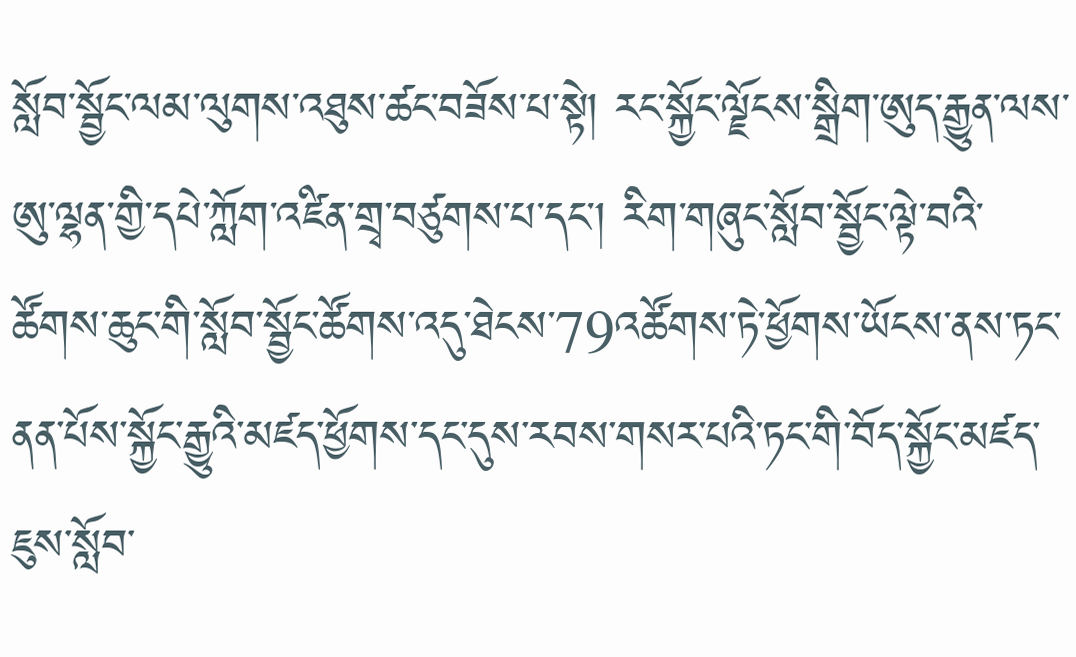སློབ་སྦྱོང་ལམ་ལུགས་འཐུས་ཚང་བཟོས་པ་སྟེ། རང་སྐྱོང་ལྗོངས་སྒྲིག་ཨུད་རྒྱུན་ལས་ཨུ་ལྷན་གྱི་དཔེ་ཀློག་འཛིན་གྲྭ་བཙུགས་པ་དང་། རིག་གཞུང་སློབ་སྦྱོང་ལྟེ་བའི་ཚོགས་ཆུང་གི་སློབ་སྦྱོང་ཚོགས་འདུ་ཐེངས་79འཚོགས་ཏེ་ཕྱོགས་ཡོངས་ནས་ཏང་ནན་པོས་སྐྱོང་རྒྱུའི་མཛད་ཕྱོགས་དང་དུས་རབས་གསར་པའི་ཏང་གི་བོད་སྐྱོང་མཛད་ཇུས་སློབ་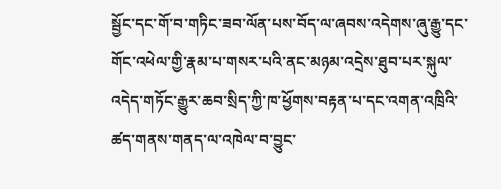སྦྱོང་དང་གོ་བ་གཏིང་ཟབ་ལོན་པས་བོད་ལ་ཞབས་འདེགས་ཞུ་རྒྱུ་དང་གོང་འཕེལ་གྱི་རྣམ་པ་གསར་པའི་ནང་མཉམ་འདྲེས་ཐུབ་པར་སྐུལ་འདེད་གཏོང་རྒྱུར་ཆབ་སྲིད་ཀྱི་ཁ་ཕྱོགས་བརྟན་པ་དང་འགན་འཁྲིའི་ཚད་གནས་གནད་ལ་འཁེལ་བ་བྱུང་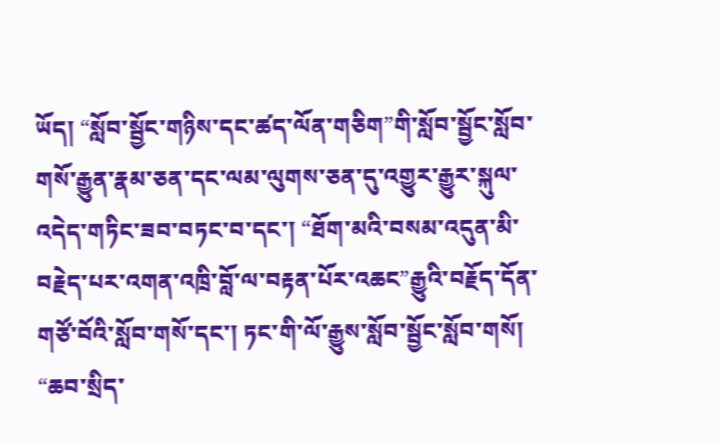ཡོད། “སློབ་སྦྱོང་གཉིས་དང་ཚད་ལོན་གཅིག”གི་སློབ་སྦྱོང་སློབ་གསོ་རྒྱུན་རྣམ་ཅན་དང་ལམ་ལུགས་ཅན་དུ་འགྱུར་རྒྱུར་སྐུལ་འདེད་གཏིང་ཟབ་བཏང་བ་དང་། “ཐོག་མའི་བསམ་འདུན་མི་བརྗེད་པར་འགན་འཁྲི་བློ་ལ་བརྟན་པོར་འཆང”རྒྱུའི་བརྗོད་དོན་གཙོ་བོའི་སློབ་གསོ་དང་། ཏང་གི་ལོ་རྒྱུས་སློབ་སྦྱོང་སློབ་གསོ། “ཆབ་སྲིད་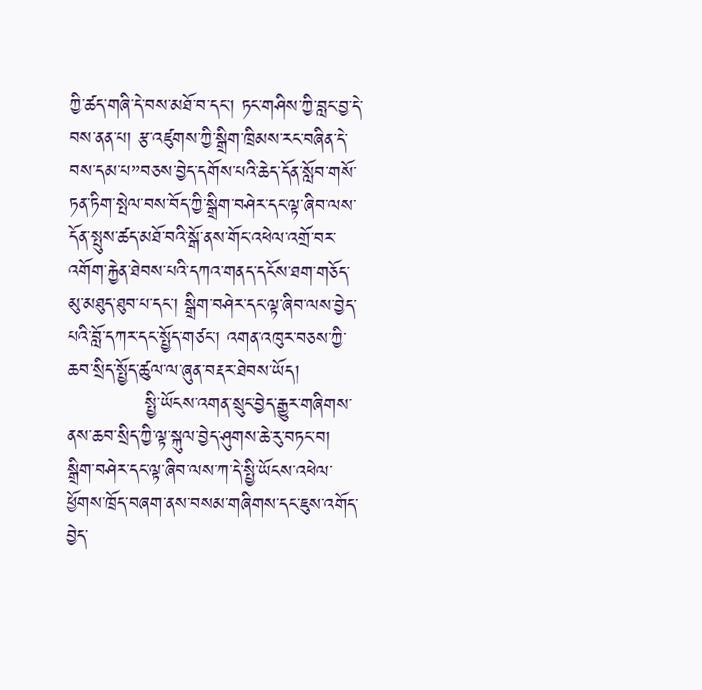ཀྱི་ཚད་གཞི་དེ་བས་མཐོ་བ་དང་། ཏང་གཤིས་ཀྱི་བླང་བྱ་དེ་བས་ནན་པ། རྩ་འཛུགས་ཀྱི་སྒྲིག་ཁྲིམས་རང་བཞིན་དེ་བས་དམ་པ”བཅས་བྱེད་དགོས་པའི་ཆེད་དོན་སློབ་གསོ་ཏན་ཏིག་སྤེལ་བས་བོད་ཀྱི་སྒྲིག་བཤེར་དང་ལྟ་ཞིབ་ལས་དོན་སྤུས་ཚད་མཐོ་བའི་སྒོ་ནས་གོང་འཕེལ་འགྲོ་བར་འགོག་རྐྱེན་ཐེབས་པའི་དཀའ་གནད་དངོས་ཐག་གཅོད་མུ་མཐུད་ཐུབ་པ་དང་། སྒྲིག་བཤེར་དང་ལྟ་ཞིབ་ལས་བྱེད་པའི་བློ་དཀར་དང་སྤྱོད་གཙང་། འགན་འཁུར་བཅས་ཀྱི་ཆབ་སྲིད་སྤྱོད་ཚུལ་ལ་ཞུན་བརྡར་ཐེབས་ཡོད།
            སྤྱི་ཡོངས་འགན་སྲུང་བྱེད་རྒྱུར་གཞིགས་ནས་ཆབ་སྲིད་ཀྱི་ལྟ་སྐུལ་བྱེད་ཤུགས་ཆེ་རུ་བཏང་བ། སྒྲིག་བཤེར་དང་ལྟ་ཞིབ་ལས་ཀ་དེ་སྤྱི་ཡོངས་འཕེལ་ཕྱོགས་ཁྲོད་བཞག་ནས་བསམ་གཞིགས་དང་ཇུས་འགོད་བྱེད་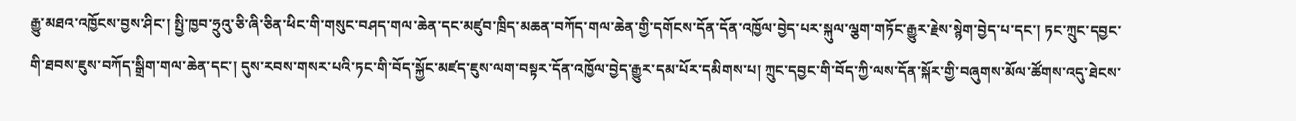རྒྱུ་མཐའ་འཁྱོངས་བྱས་ཤིང་། སྤྱི་ཁྱབ་ཧྲུའུ་ཅི་ཞི་ཅིན་ཕིང་གི་གསུང་བཤད་གལ་ཆེན་དང་མཛུབ་ཁྲིད་མཆན་བཀོད་གལ་ཆེན་གྱི་དགོངས་དོན་དོན་འཁྱོལ་བྱེད་པར་སྐུལ་ལྕག་གཏོང་རྒྱུར་རྗེས་སྙེག་བྱེད་པ་དང་། ཏང་ཀྲུང་དབྱང་གི་ཐབས་ཇུས་བཀོད་སྒྲིག་གལ་ཆེན་དང་། དུས་རབས་གསར་པའི་ཏང་གི་བོད་སྐྱོང་མཛད་ཇུས་ལག་བསྟར་དོན་འཁྱོལ་བྱེད་རྒྱུར་དམ་པོར་དམིགས་པ། ཀྲུང་དབྱང་གི་བོད་ཀྱི་ལས་དོན་སྐོར་གྱི་བཞུགས་མོལ་ཚོགས་འདུ་ཐེངས་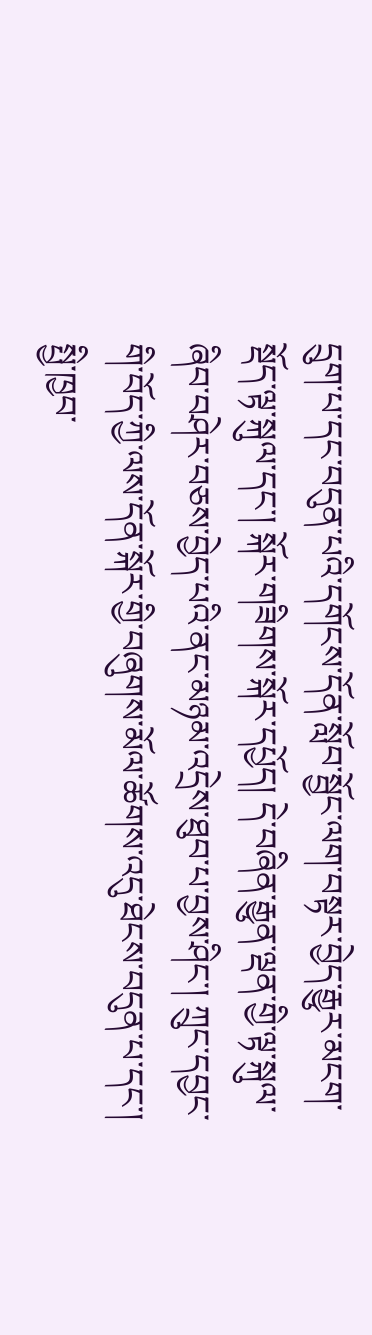དྲུག་པ་དང་བདུན་པའི་དགོངས་དོན་སློབ་སྦྱོང་ལག་བསྟར་བྱེད་རྒྱུར་མངག་སྡོད་ལྟ་སྐུལ་དང་། སྐོར་གཟིགས་སྐོར་དཔྱོད། དེ་བཞིན་རྒྱུན་ལྡན་གྱི་ལྟ་སྐུལ་ཞིབ་བཤེར་བཅས་བྱེད་པའི་ནང་མཉམ་འདྲེས་ཐུབ་པ་བྱས་ཤིང་། ཀྲུང་དབྱང་གི་བོད་ཀྱི་ལས་དོན་སྐོར་གྱི་བཞུགས་མོལ་ཚོགས་འདུ་ཐེངས་བདུན་པ་དང་། སྤྱི་ཁྱབ་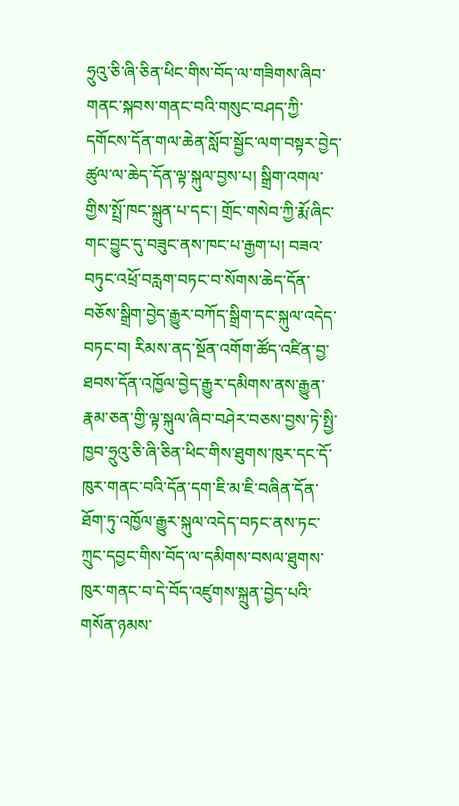ཧྲུའུ་ཅི་ཞི་ཅིན་ཕིང་གིས་བོད་ལ་གཟིགས་ཞིབ་གནང་སྐབས་གནང་བའི་གསུང་བཤད་ཀྱི་དགོངས་དོན་གལ་ཆེན་སློབ་སྦྱོང་ལག་བསྟར་བྱེད་ཚུལ་ལ་ཆེད་དོན་ལྟ་སྐུལ་བྱས་པ། སྒྲིག་འགལ་གྱིས་སྤྲོ་ཁང་སྐྲུན་པ་དང་། གྲོང་གསེབ་ཀྱི་རྨོ་ཞིང་གང་བྱུང་དུ་བཟུང་ནས་ཁང་པ་རྒྱག་པ། བཟའ་བཏུང་འཕྲོ་བརླག་བཏང་བ་སོགས་ཆེད་དོན་བཅོས་སྒྲིག་བྱེད་རྒྱུར་བཀོད་སྒྲིག་དང་སྐུལ་འདེད་བཏང་བ། རིམས་ནད་སྔོན་འགོག་ཚོད་འཛིན་བྱ་ཐབས་དོན་འཁྱོལ་བྱེད་རྒྱུར་དམིགས་ནས་རྒྱུན་རྣམ་ཅན་གྱི་ལྟ་སྐུལ་ཞིབ་བཤེར་བཅས་བྱས་ཏེ་སྤྱི་ཁྱབ་ཧྲུའུ་ཅི་ཞི་ཅིན་ཕིང་གིས་ཐུགས་ཁུར་དང་དོ་ཁུར་གནང་བའི་དོན་དག་ཇི་མ་ཇི་བཞིན་དོན་ཐོག་ཏུ་འཁྱོལ་རྒྱུར་སྐུལ་འདེད་བཏང་ནས་ཏང་ཀྲུང་དབྱང་གིས་བོད་ལ་དམིགས་བསལ་ཐུགས་ཁུར་གནང་བ་དེ་བོད་འཛུགས་སྐྲུན་བྱེད་པའི་གསོན་ཉམས་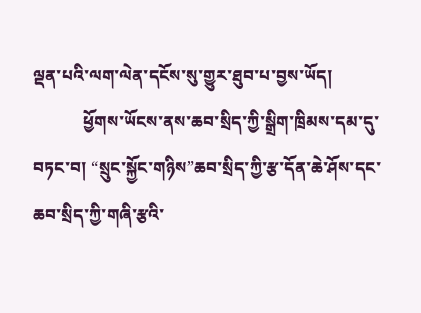ལྡན་པའི་ལག་ལེན་དངོས་སུ་གྱུར་ཐུབ་པ་བྱས་ཡོད།
            ཕྱོགས་ཡོངས་ནས་ཆབ་སྲིད་ཀྱི་སྒྲིག་ཁྲིམས་དམ་དུ་བཏང་བ། “སྲུང་སྐྱོང་གཉིས”ཆབ་སྲིད་ཀྱི་རྩ་དོན་ཆེ་ཤོས་དང་ཆབ་སྲིད་ཀྱི་གཞི་རྩའི་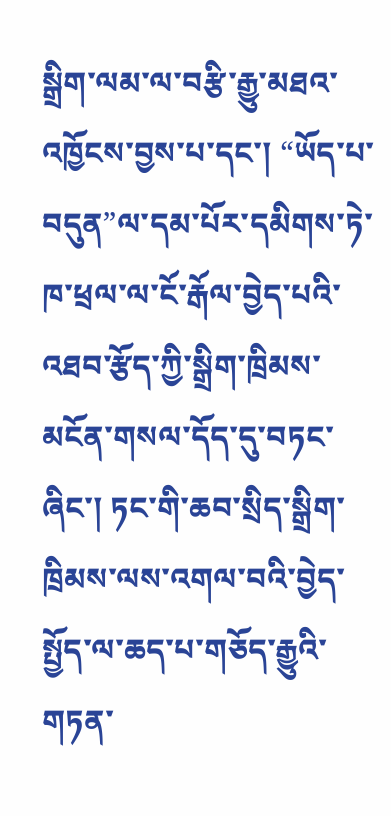སྒྲིག་ལམ་ལ་བརྩི་རྒྱུ་མཐའ་འཁྱོངས་བྱས་པ་དང་། “ཡོད་པ་བདུན”ལ་དམ་པོར་དམིགས་ཏེ་ཁ་ཕྲལ་ལ་ངོ་རྒོལ་བྱེད་པའི་འཐབ་རྩོད་ཀྱི་སྒྲིག་ཁྲིམས་མངོན་གསལ་དོད་དུ་བཏང་ཞིང་། ཏང་གི་ཆབ་སྲིད་སྒྲིག་ཁྲིམས་ལས་འགལ་བའི་བྱེད་སྤྱོད་ལ་ཆད་པ་གཅོད་རྒྱུའི་གཏན་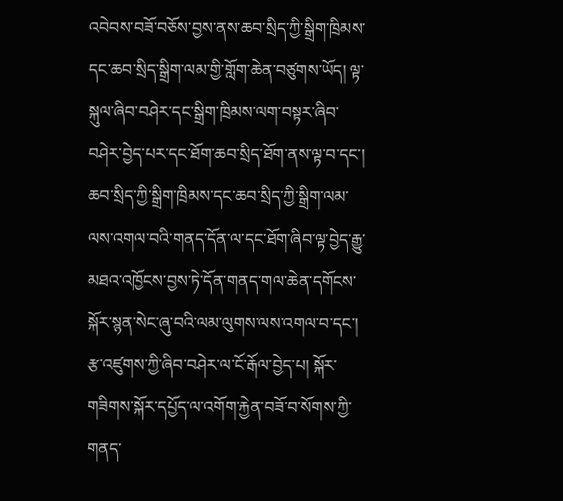འབེབས་བཟོ་བཅོས་བྱས་ནས་ཆབ་སྲིད་ཀྱི་སྒྲིག་ཁྲིམས་དང་ཆབ་སྲིད་སྒྲིག་ལམ་གྱི་གློག་ཆེན་བཙུགས་ཡོད། ལྟ་སྐུལ་ཞིབ་བཤེར་དང་སྒྲིག་ཁྲིམས་ལག་བསྟར་ཞིབ་བཤེར་བྱེད་པར་དང་ཐོག་ཆབ་སྲིད་ཐོག་ནས་ལྟ་བ་དང་། ཆབ་སྲིད་ཀྱི་སྒྲིག་ཁྲིམས་དང་ཆབ་སྲིད་ཀྱི་སྒྲིག་ལམ་ལས་འགལ་བའི་གནད་དོན་ལ་དང་ཐོག་ཞིབ་ལྟ་བྱེད་རྒྱུ་མཐའ་འཁྱོངས་བྱས་ཏེ་དོན་གནད་གལ་ཆེན་དགོངས་སྐོར་སྙན་སེང་ཞུ་བའི་ལམ་ལུགས་ལས་འགལ་བ་དང་། རྩ་འཛུགས་ཀྱི་ཞིབ་བཤེར་ལ་ངོ་རྒོལ་བྱེད་པ། སྐོར་གཟིགས་སྐོར་དཔྱོད་ལ་འགོག་རྐྱེན་བཟོ་བ་སོགས་ཀྱི་གནད་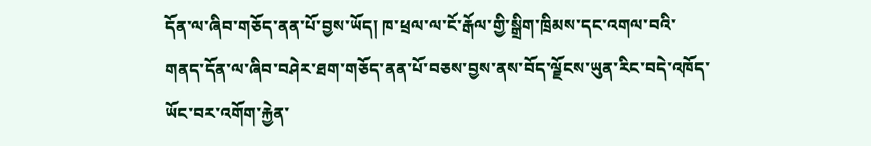དོན་ལ་ཞིབ་གཅོད་ནན་པོ་བྱས་ཡོད། ཁ་ཕྲལ་ལ་ངོ་རྒོལ་གྱི་སྒྲིག་ཁྲིམས་དང་འགལ་བའི་གནད་དོན་ལ་ཞིབ་བཤེར་ཐག་གཅོད་ནན་པོ་བཅས་བྱས་ནས་བོད་ལྗོངས་ཡུན་རིང་བདེ་འཁོད་ཡོང་བར་འགོག་རྐྱེན་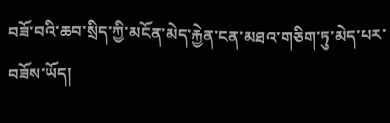བཟོ་བའི་ཆབ་སྲིད་ཀྱི་མངོན་མེད་རྐྱེན་ངན་མཐའ་གཅིག་ཏུ་མེད་པར་བཟོས་ཡོད།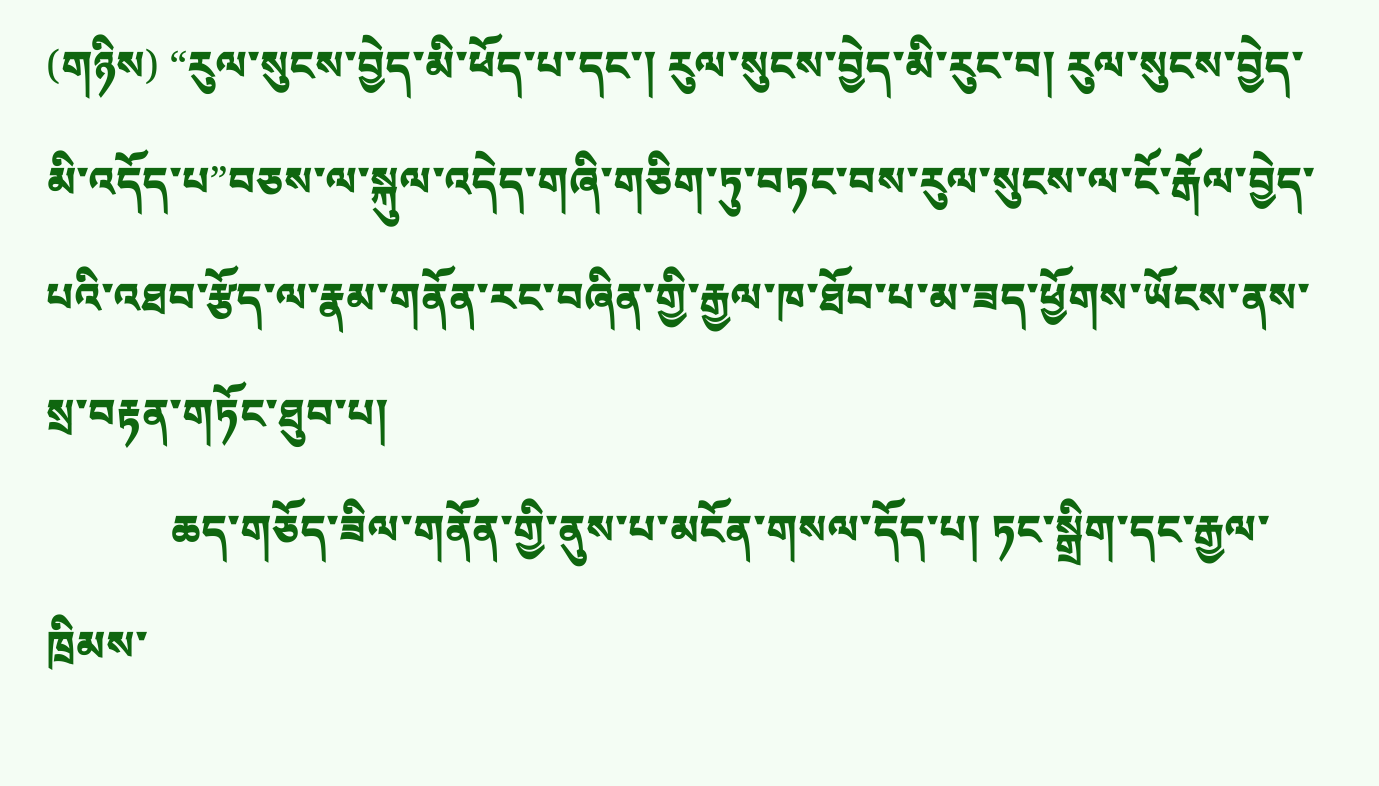(གཉིས) “རུལ་སུངས་བྱེད་མི་ཕོད་པ་དང་། རུལ་སུངས་བྱེད་མི་རུང་བ། རུལ་སུངས་བྱེད་མི་འདོད་པ”བཅས་ལ་སྐུལ་འདེད་གཞི་གཅིག་ཏུ་བཏང་བས་རུལ་སུངས་ལ་ངོ་རྒོལ་བྱེད་པའི་འཐབ་རྩོད་ལ་རྣམ་གནོན་རང་བཞིན་གྱི་རྒྱལ་ཁ་ཐོབ་པ་མ་ཟད་ཕྱོགས་ཡོངས་ནས་སྲ་བརྟན་གཏོང་ཐུབ་པ།
            ཆད་གཅོད་ཟིལ་གནོན་གྱི་ནུས་པ་མངོན་གསལ་དོད་པ། ཏང་སྒྲིག་དང་རྒྱལ་ཁྲིམས་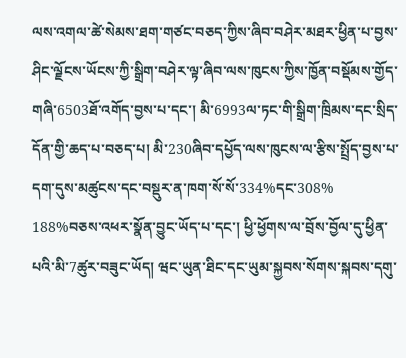ལས་འགལ་ཚེ་སེམས་ཐག་གཙང་བཅད་ཀྱིས་ཞིབ་བཤེར་མཐར་ཕྱིན་པ་བྱས་ཤིང་ལྗོངས་ཡོངས་ཀྱི་སྒྲིག་བཤེར་ལྟ་ཞིབ་ལས་ཁུངས་ཀྱིས་ཁྱོན་བསྡོམས་གྱོད་གཞི་6503ཐོ་འགོད་བྱས་པ་དང་། མི་6993ལ་ཏང་གི་སྒྲིག་ཁྲིམས་དང་སྲིད་དོན་གྱི་ཆད་པ་བཅད་པ། མི་230ཞིབ་དཔྱོད་ལས་ཁུངས་ལ་རྩིས་སྤྲོད་བྱས་པ་དག་དུས་མཚུངས་དང་བསྡུར་ན་ཁག་སོ་སོ་334%དང་308% 188%བཅས་འཕར་སྣོན་བྱུང་ཡོད་པ་དང་། ཕྱི་ཕྱོགས་ལ་བྲོས་བྱོལ་དུ་ཕྱིན་པའི་མི་7ཚུར་བཟུང་ཡོད། ཝང་ཡུན་ཐིང་དང་ཡུམ་སྐྱབས་སོགས་སྐབས་དགུ་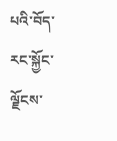པའི་བོད་རང་སྐྱོང་ལྗོངས་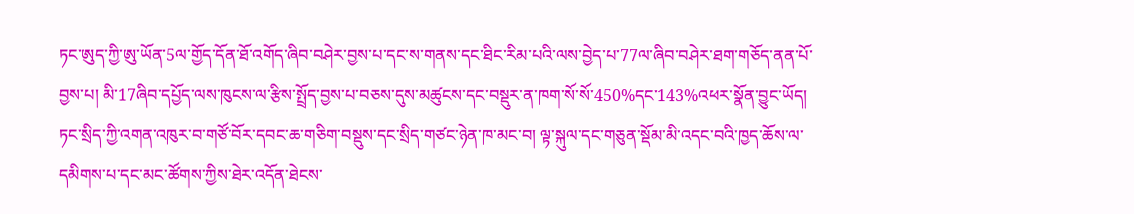ཏང་ཨུད་ཀྱི་ཨུ་ཡོན་5ལ་གྱོད་དོན་ཐོ་འགོད་ཞིབ་བཤེར་བྱས་པ་དང་ས་གནས་དང་ཐིང་རིམ་པའི་ལས་བྱེད་པ་77ལ་ཞིབ་བཤེར་ཐག་གཅོད་ནན་པོ་བྱས་པ། མི་17ཞིབ་དཔྱོད་ལས་ཁུངས་ལ་རྩིས་སྤྲོད་བྱས་པ་བཅས་དུས་མཚུངས་དང་བསྡུར་ན་ཁག་སོ་སོ་450%དང་143%འཕར་སྣོན་བྱུང་ཡོད། ཏང་སྲིད་ཀྱི་འགན་འཁུར་བ་གཙོ་བོར་དབང་ཆ་གཅིག་བསྡུས་དང་སྲིད་གཙང་ཉེན་ཁ་མང་བ། ལྟ་སྐུལ་དང་གཅུན་སྡོམ་མི་འདང་བའི་ཁྱད་ཆོས་ལ་དམིགས་པ་དང་མང་ཚོགས་ཀྱིས་ཐེར་འདོན་ཐེངས་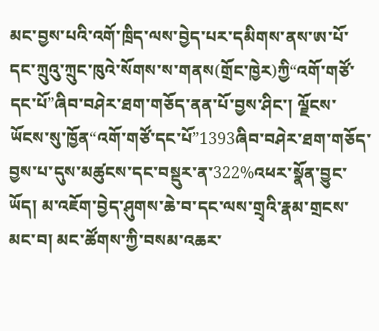མང་བྱས་པའི་འགོ་ཁྲིད་ལས་བྱེད་པར་དམིགས་ནས་ཨ་པོ་དང་ཀྲུའུ་ཀྲུང་ཁུའེ་སོགས་ས་གནས(གྲོང་ཁྱེར)ཀྱི“འགོ་གཙོ་དང་པོ”ཞིབ་བཤེར་ཐག་གཅོད་ནན་པོ་བྱས་ཤིང་། ལྗོངས་ཡོངས་སུ་ཁྱོན“འགོ་གཙོ་དང་པོ”1393ཞིབ་བཤེར་ཐག་གཅོད་བྱས་པ་དུས་མཚུངས་དང་བསྡུར་ན་322%འཕར་སྣོན་བྱུང་ཡོད། མ་འཇོག་བྱེད་ཤུགས་ཆེ་བ་དང་ལས་གྲྭའི་རྣམ་གྲངས་མང་བ། མང་ཚོགས་ཀྱི་བསམ་འཆར་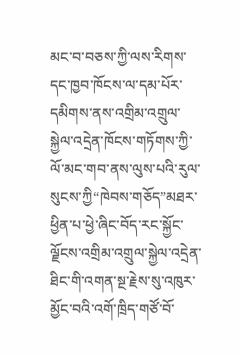མང་བ་བཅས་ཀྱི་ལས་རིགས་དང་ཁྱབ་ཁོངས་ལ་དམ་པོར་དམིགས་ནས་འགྲིམ་འགྲུལ་སྐྱེལ་འདྲེན་ཁོངས་གཏོགས་ཀྱི་ལོ་མང་གབ་ནས་ལུས་པའི་རུལ་སུངས་ཀྱི“ཁེབས་གཅོད”མཐར་ཕྱིན་པ་ཕྱེ་ཞིང་བོད་རང་སྐྱོང་ལྗོངས་འགྲིམ་འགྲུལ་སྐྱེལ་འདྲེན་ཐིང་གི་འགན་སྔ་རྗེས་སུ་འཁུར་མྱོང་བའི་འགོ་ཁྲིད་གཙོ་བོ་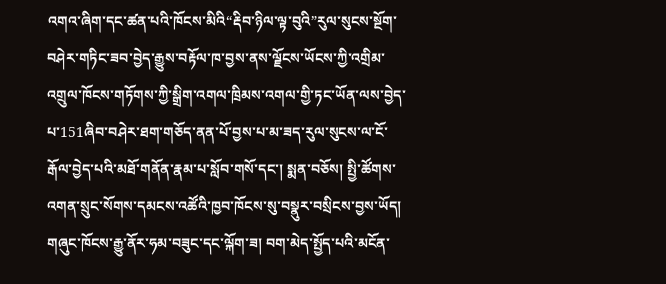འགའ་ཞིག་དང་ཚན་པའི་ཁོངས་མིའི“རྡིབ་ཉིལ་ལྟ་བུའི”རུལ་སུངས་སྔོག་བཤེར་གཏིང་ཟབ་བྱེད་རྒྱུས་བརྟོལ་ཁ་བྱས་ནས་ལྗོངས་ཡོངས་ཀྱི་འགྲིམ་འགྲུལ་ཁོངས་གཏོགས་ཀྱི་སྒྲིག་འགལ་ཁྲིམས་འགལ་གྱི་ཏང་ཡོན་ལས་བྱེད་པ་151ཞིབ་བཤེར་ཐག་གཅོད་ནན་པོ་བྱས་པ་མ་ཟད་རུལ་སུངས་ལ་ངོ་རྒོལ་བྱེད་པའི་མཐོ་གནོན་རྣམ་པ་སློབ་གསོ་དང་། སྨན་བཅོས། སྤྱི་ཚོགས་འགན་སྲུང་སོགས་དམངས་འཚོའི་ཁྱབ་ཁོངས་སུ་བསྣུར་བསྲིངས་བྱས་ཡོད། གཞུང་ཁོངས་རྒྱུ་ནོར་ཧམ་བཟུང་དང་ལྐོག་ཟ། བག་མེད་སྤྱོད་པའི་མངོན་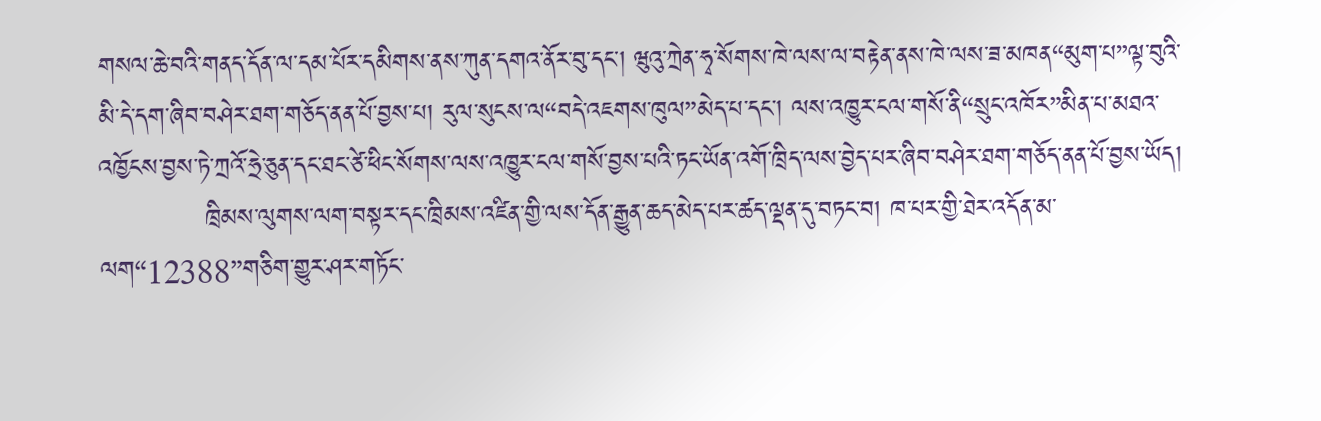གསལ་ཆེ་བའི་གནད་དོན་ལ་དམ་པོར་དམིགས་ནས་ཀུན་དགའ་ནོར་བུ་དང་། ཝུའུ་ཀྲེན་ཧྭ་སོགས་ཁེ་ལས་ལ་བརྟེན་ནས་ཁེ་ལས་ཟ་མཁན“མུག་པ”ལྟ་བུའི་མི་དེ་དག་ཞིབ་བཤེར་ཐག་གཅོད་ནན་པོ་བྱས་པ། རུལ་སུངས་ལ“བདེ་འཇགས་ཁུལ”མེད་པ་དང་། ལས་འཁྱུར་ངལ་གསོ་ནི“སྲུང་འཁོར”མིན་པ་མཐའ་འཁྱོངས་བྱས་ཏེ་ཀྲའོ་ཧྲེ་ཅུན་དང་ཐང་ཙེ་ཕིང་སོགས་ལས་འཁྱུར་ངལ་གསོ་བྱས་པའི་ཏང་ཡོན་འགོ་ཁྲིད་ལས་བྱེད་པར་ཞིབ་བཤེར་ཐག་གཅོད་ནན་པོ་བྱས་ཡོད།
            ཁྲིམས་ལུགས་ལག་བསྟར་དང་ཁྲིམས་འཛིན་གྱི་ལས་དོན་རྒྱུན་ཆད་མེད་པར་ཚད་ལྡན་དུ་བཏང་བ། ཁ་པར་གྱི་ཐེར་འདོན་མ་ལག“12388”གཅིག་གྱུར་ཤར་གཏོང་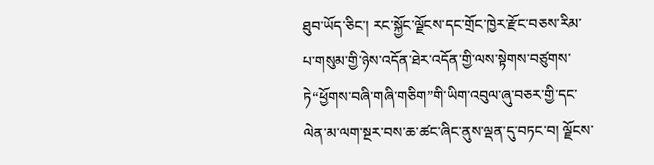ཐུབ་ཡོད་ཅིང་། རང་སྐྱོང་ལྗོངས་དང་གྲོང་ཁྱེར་རྫོང་བཅས་རིམ་པ་གསུམ་གྱི་ཉེས་འདོན་ཐེར་འདོན་གྱི་ལས་སྟེགས་བཙུགས་ཏེ“ཕྱོགས་བཞི་གཞི་གཅིག”གི་ཡིག་འབུལ་ཞུ་བཅར་གྱི་དང་ལེན་མ་ལག་སྔར་བས་ཆ་ཚང་ཞིང་ནུས་ལྡན་དུ་བཏང་བ། ལྗོངས་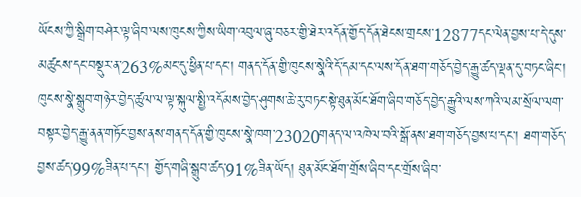ཡོངས་ཀྱི་སྒྲིག་བཤེར་ལྟ་ཞིབ་ལས་ཁུངས་ཀྱིས་ཡིག་འབུལ་ཞུ་བཅར་གྱི་ཐེར་འདོན་གྱོད་དོན་ཐེངས་གྲངས་12877དང་ལེན་བྱས་པ་དེ་དུས་མཚུངས་དང་བསྡུར་ན་263%མང་དུ་ཕྱིན་པ་དང་། གནད་དོན་གྱི་ཁུངས་སྣེའི་དོ་དམ་དང་ལས་དོན་ཐག་གཅོད་བྱེད་རྒྱུ་ཚད་ལྡན་དུ་བཏང་ཞིང་། ཁུངས་སྣེ་སྒྲུབ་གཉེར་བྱེད་ཚུལ་ལ་ལྟ་སྐུལ་སྤྱི་འདོམས་བྱེད་ཤུགས་ཆེ་རུ་བཏང་སྟེ་ཐུན་མོང་ཐོག་ཞིབ་གཅོད་བྱེད་རྒྱུའི་ལས་ཀའི་ལམ་སྲོལ་ལག་བསྟར་བྱེད་རྒྱུ་ནན་གཏོང་བྱས་ནས་གནད་དོན་གྱི་ཁུངས་སྣེ་ཁག་23020གནད་ལ་འཁེལ་བའི་སྒོ་ནས་ཐག་གཅོད་བྱས་པ་དང་། ཐག་གཅོད་བྱས་ཚད་99%ཟིན་པ་དང་། གྱོད་གཞི་སྒྲུབ་ཚད་91%ཟིན་ཡོད། ཐུན་མོང་ཐོག་གྲོས་ཞིབ་དང་གྲོས་ཞིབ་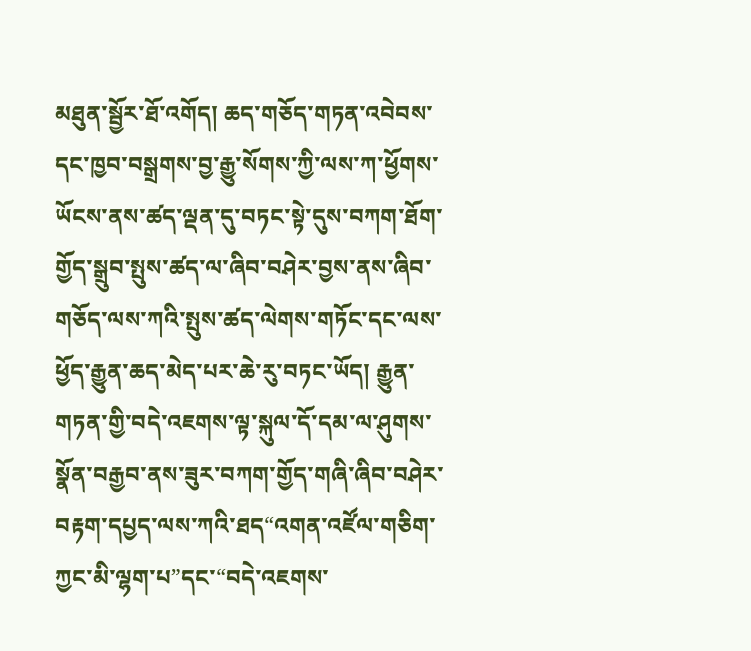མཐུན་སྦྱོར་ཐོ་འགོད། ཆད་གཅོད་གཏན་འབེབས་དང་ཁྱབ་བསྒྲགས་བྱ་རྒྱུ་སོགས་ཀྱི་ལས་ཀ་ཕྱོགས་ཡོངས་ནས་ཚད་ལྡན་དུ་བཏང་སྟེ་དུས་བཀག་ཐོག་གྱོད་སྒྲུབ་སྤུས་ཚད་ལ་ཞིབ་བཤེར་བྱས་ནས་ཞིབ་གཅོད་ལས་ཀའི་སྤུས་ཚད་ལེགས་གཏོང་དང་ལས་ཕྱོད་རྒྱུན་ཆད་མེད་པར་ཆེ་རུ་བཏང་ཡོད། རྒྱུན་གཏན་གྱི་བདེ་འཇགས་ལྟ་སྐུལ་དོ་དམ་ལ་ཤུགས་སྣོན་བརྒྱབ་ནས་ཟུར་བཀག་གྱོད་གཞི་ཞིབ་བཤེར་བརྟག་དཔྱད་ལས་ཀའི་ཐད“འགན་འཛོལ་གཅིག་ཀྱང་མི་ལྷག་པ”དང་“བདེ་འཇགས་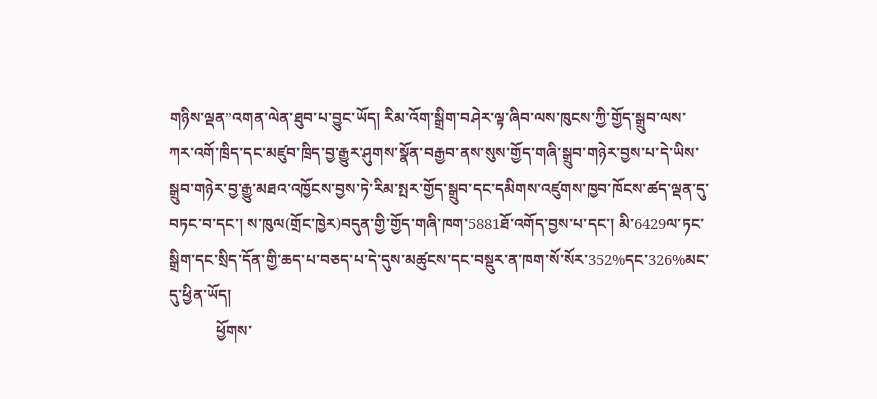གཉིས་ལྡན”འགན་ལེན་ཐུབ་པ་བྱུང་ཡོད། རིམ་འོག་སྒྲིག་བཤེར་ལྟ་ཞིབ་ལས་ཁུངས་ཀྱི་གྱོད་སྒྲུབ་ལས་ཀར་འགོ་ཁྲིད་དང་མཛུབ་ཁྲིད་བྱ་རྒྱུར་ཤུགས་སྣོན་བརྒྱབ་ནས་སུས་གྱོད་གཞི་སྒྲུབ་གཉེར་བྱས་པ་དེ་ཡིས་སྒྲུབ་གཉེར་བྱ་རྒྱུ་མཐའ་འཁྱོངས་བྱས་ཏེ་རིམ་སྤར་གྱོད་སྒྲུབ་དང་དམིགས་འཛུགས་ཁྱབ་ཁོངས་ཚད་ལྡན་དུ་བཏང་བ་དང་། ས་ཁུལ(གྲོང་ཁྱེར)བདུན་གྱི་གྱོད་གཞི་ཁག་5881ཐོ་འགོད་བྱས་པ་དང་། མི་6429ལ་ཏང་སྒྲིག་དང་སྲིད་དོན་གྱི་ཆད་པ་བཅད་པ་དེ་དུས་མཚུངས་དང་བསྡུར་ན་ཁག་སོ་སོར་352%དང་326%མང་དུ་ཕྱིན་ཡོད།
            ཕྱོགས་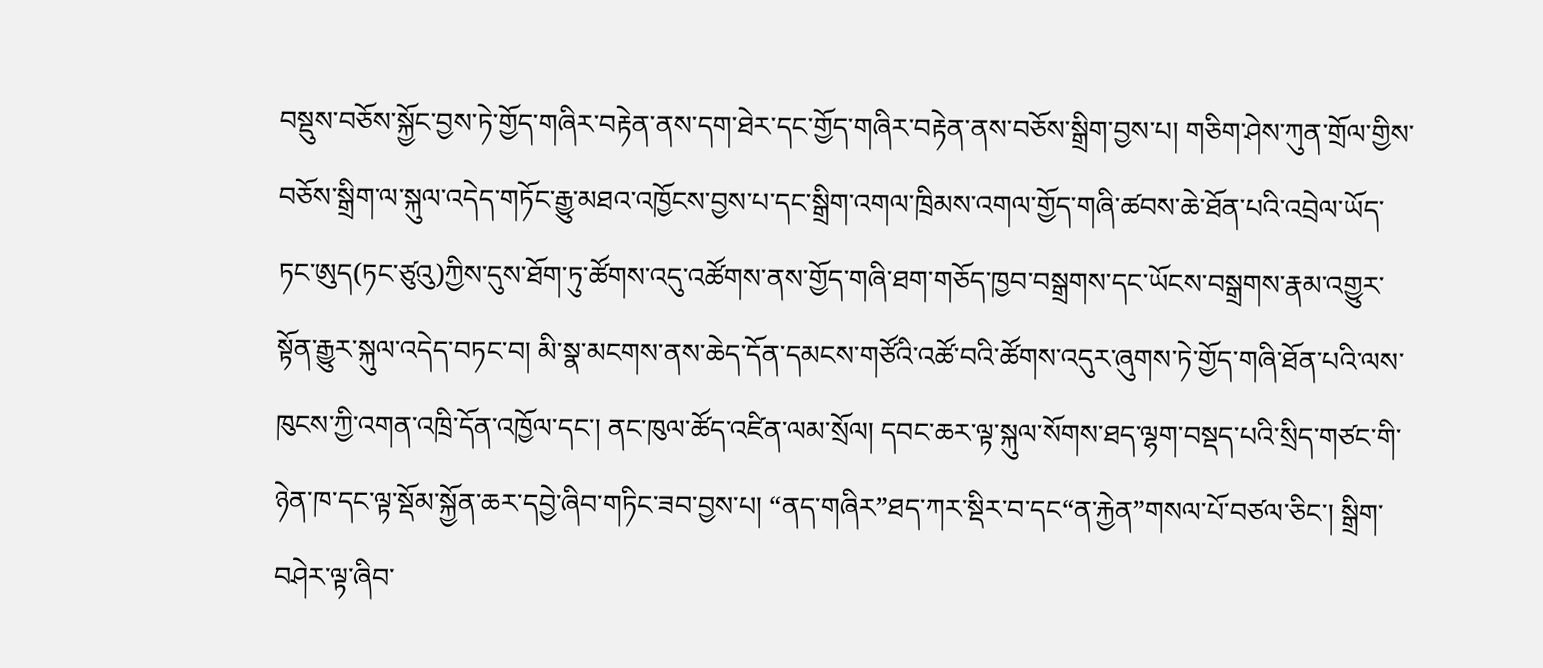བསྡུས་བཅོས་སྐྱོང་བྱས་ཏེ་གྱོད་གཞིར་བརྟེན་ནས་དག་ཐེར་དང་གྱོད་གཞིར་བརྟེན་ནས་བཅོས་སྒྲིག་བྱས་པ། གཅིག་ཤེས་ཀུན་གྲོལ་གྱིས་བཅོས་སྒྲིག་ལ་སྐུལ་འདེད་གཏོང་རྒྱུ་མཐའ་འཁྱོངས་བྱས་པ་དང་སྒྲིག་འགལ་ཁྲིམས་འགལ་གྱོད་གཞི་ཚབས་ཆེ་ཐོན་པའི་འབྲེལ་ཡོད་ཏང་ཨུད(ཏང་ཙུའུ)ཀྱིས་དུས་ཐོག་ཏུ་ཚོགས་འདུ་འཚོགས་ནས་གྱོད་གཞི་ཐག་གཅོད་ཁྱབ་བསྒྲགས་དང་ཡོངས་བསྒྲགས་རྣམ་འགྱུར་སྟོན་རྒྱུར་སྐུལ་འདེད་བཏང་བ། མི་སྣ་མངགས་ནས་ཆེད་དོན་དམངས་གཙོའི་འཚོ་བའི་ཚོགས་འདུར་ཞུགས་ཏེ་གྱོད་གཞི་ཐོན་པའི་ལས་ཁུངས་ཀྱི་འགན་འཁྲི་དོན་འཁྱོལ་དང་། ནང་ཁུལ་ཚོད་འཛིན་ལམ་སྲོལ། དབང་ཆར་ལྟ་སྐུལ་སོགས་ཐད་ལྷག་བསྡད་པའི་སྲིད་གཙང་གི་ཉེན་ཁ་དང་ལྟ་སྡོམ་སྐྱོན་ཆར་དབྱེ་ཞིབ་གཏིང་ཟབ་བྱས་པ། “ནད་གཞིར”ཐད་ཀར་སྡིར་བ་དང“ན་རྐྱེན”གསལ་པོ་བཙལ་ཅིང་། སྒྲིག་བཤེར་ལྟ་ཞིབ་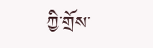ཀྱི་གྲོས་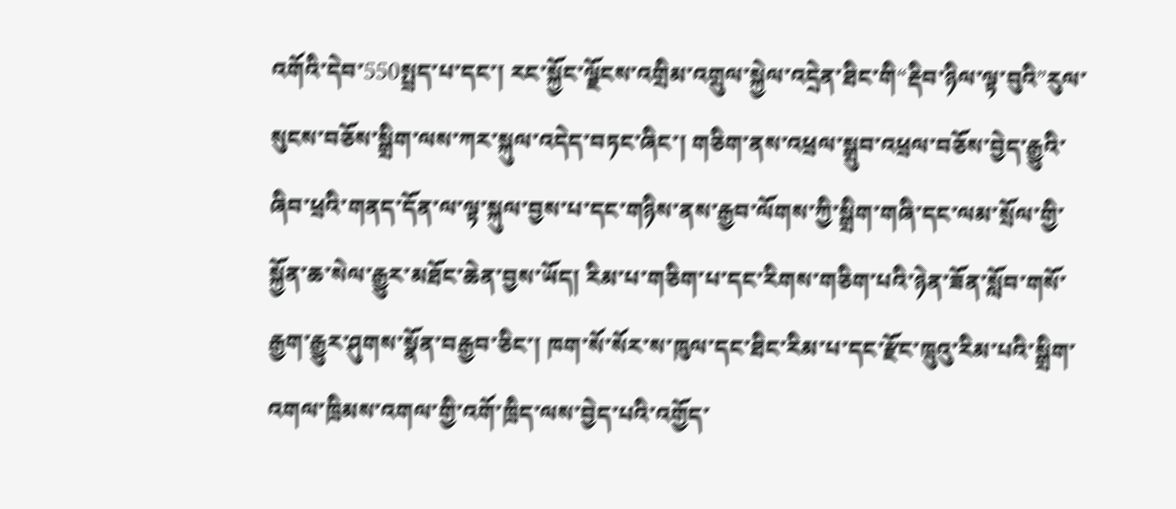འགོའི་དེབ་550སྤྲད་པ་དང་། རང་སྐྱོང་ལྗོངས་འགྲིམ་འགྲུལ་སྐྱེལ་འདྲེན་ཐིང་གི“རྡིབ་ཉིལ་ལྟ་བུའི”རུལ་སུངས་བཅོས་སྒྲིག་ལས་ཀར་སྐུལ་འདེད་བཏང་ཞིང་། གཅིག་ནས་འཕྲལ་སྒྲུབ་འཕྲལ་བཅོས་བྱེད་རྒྱུའི་ཞིབ་ཕྲའི་གནད་དོན་ལ་ལྟ་སྐུལ་བྱས་པ་དང་གཉིས་ནས་རྒྱབ་ལོགས་ཀྱི་སྒྲིག་གཞི་དང་ལམ་སྲོལ་གྱི་སྐྱོན་ཆ་སེལ་རྒྱུར་མཐོང་ཆེན་བྱས་ཡོད། རིམ་པ་གཅིག་པ་དང་རིགས་གཅིག་པའི་ཉེན་ཟོན་སློབ་གསོ་རྒྱག་རྒྱུར་ཤུགས་སྣོན་བརྒྱབ་ཅིང་། ཁག་སོ་སོར་ས་ཁུལ་དང་ཐིང་རིམ་པ་དང་རྫོང་ཁྲུའུ་རིམ་པའི་སྒྲིག་འགལ་ཁྲིམས་འགལ་གྱི་འགོ་ཁྲིད་ལས་བྱེད་པའི་འགྱོད་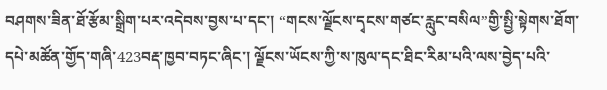བཤགས་ཟིན་ཐོ་རྩོམ་སྒྲིག་པར་འདེབས་བྱས་པ་དང་། “གངས་ལྗོངས་དྭངས་གཙང་རླུང་བསིལ”གྱི་སྤྱི་སྟེགས་ཐོག་དཔེ་མཚོན་གྱོད་གཞི་423བརྡ་ཁྱབ་བཏང་ཞིང་། ལྗོངས་ཡོངས་ཀྱི་ས་ཁུལ་དང་ཐིང་རིམ་པའི་ལས་བྱེད་པའི་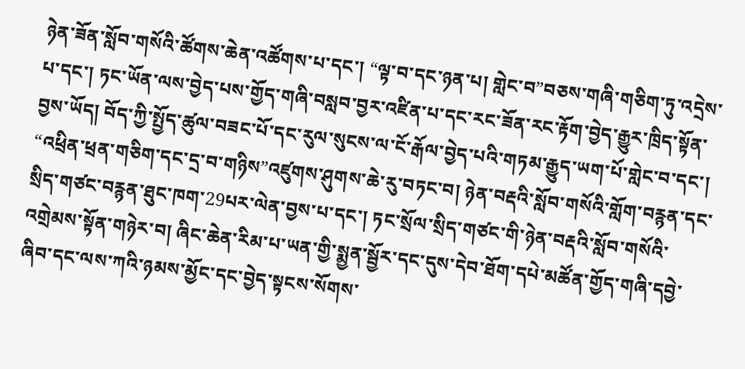ཉེན་ཟོན་སློབ་གསོའི་ཚོགས་ཆེན་འཚོགས་པ་དང་། “ལྟ་བ་དང་ཉན་པ། གླེང་བ”བཅས་གཞི་གཅིག་ཏུ་འདྲེས་པ་དང་། ཏང་ཡོན་ལས་བྱེད་པས་གྱོད་གཞི་བསླབ་བྱར་འཛིན་པ་དང་རང་ཟོན་རང་རྟོག་བྱེད་རྒྱུར་ཁྲིད་སྟོན་བྱས་ཡོད། བོད་ཀྱི་སྤྱོད་ཚུལ་བཟང་པོ་དང་རུལ་སུངས་ལ་ངོ་རྒོལ་བྱེད་པའི་གཏམ་རྒྱུད་ཡག་པོ་གླེང་བ་དང་། “འཕྲིན་ཕྲན་གཅིག་དང་དྲ་བ་གཉིས”འཛུགས་ཤུགས་ཆེ་རུ་བཏང་བ། ཉེན་བརྡའི་སློབ་གསོའི་གློག་བརྙན་དང་སྲིད་གཙང་བརྙན་ཐུང་ཁག་29པར་ལེན་བྱས་པ་དང་། ཏང་སྲོལ་སྲིད་གཙང་གི་ཉེན་བརྡའི་སློབ་གསོའི་འགྲེམས་སྟོན་གཉེར་བ། ཞིང་ཆེན་རིམ་པ་ཡན་གྱི་སྨྱན་སྦྱོར་དང་དུས་དེབ་ཐོག་དཔེ་མཚོན་གྱོད་གཞི་དབྱེ་ཞིབ་དང་ལས་ཀའི་ཉམས་མྱོང་དང་བྱེད་སྟངས་སོགས་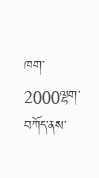ཁག་2000ལྷག་བཀོད་ནས་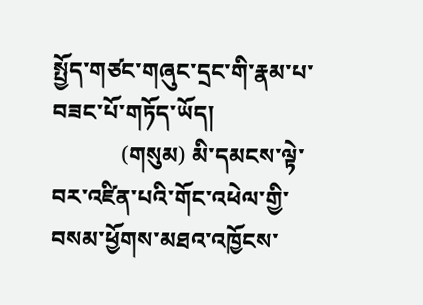སྤྱོད་གཙང་གཞུང་དྲང་གི་རྣམ་པ་བཟང་པོ་གཏོད་ཡོད།
            (གསུམ) མི་དམངས་ལྟེ་བར་འཛིན་པའི་གོང་འཕེལ་གྱི་བསམ་ཕྱོགས་མཐའ་འཁྱོངས་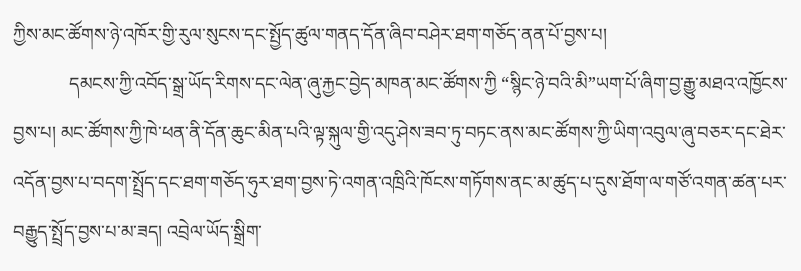ཀྱིས་མང་ཚོགས་ཉེ་འཁོར་གྱི་རུལ་སུངས་དང་སྤྱོད་ཚུལ་གནད་དོན་ཞིབ་བཤེར་ཐག་གཅོད་ནན་པོ་བྱས་པ།
            དམངས་ཀྱི་འབོད་སྒྲ་ཡོད་རིགས་དང་ལེན་ཞུ་རྐྱང་བྱེད་མཁན་མང་ཚོགས་ཀྱི “སྙིང་ཉེ་བའི་མི”ཡག་པོ་ཞིག་བྱ་རྒྱུ་མཐའ་འཁྱོངས་བྱས་པ། མང་ཚོགས་ཀྱི་ཁེ་ཕན་ནི་དོན་ཆུང་མིན་པའི་ལྟ་སྐུལ་གྱི་འདུ་ཤེས་ཟབ་ཏུ་བཏང་ནས་མང་ཚོགས་ཀྱི་ཡིག་འབུལ་ཞུ་བཅར་དང་ཐེར་འདོན་བྱས་པ་བདག་སྤྲོད་དང་ཐག་གཅོད་ཧུར་ཐག་བྱས་ཏེ་འགན་འཁྲིའི་ཁོངས་གཏོགས་ནང་མ་ཚུད་པ་དུས་ཐོག་ལ་གཙོ་འགན་ཚན་པར་བརྒྱུད་སྤྲོད་བྱས་པ་མ་ཟད། འབྲེལ་ཡོད་སྒྲིག་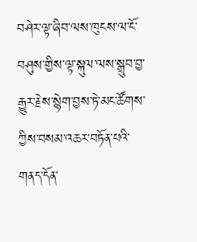བཤེར་ལྟ་ཞིབ་ལས་ཁུངས་ལ་ངོ་བཤུས་གྱིས་ལྟ་སྐུལ་ལས་སྒྲུབ་བྱ་རྒྱུར་རྗེས་སྙེག་བྱས་ཏེ་མང་ཚོགས་ཀྱིས་བསམ་འཆར་བཏོན་པའི་གནད་དོན་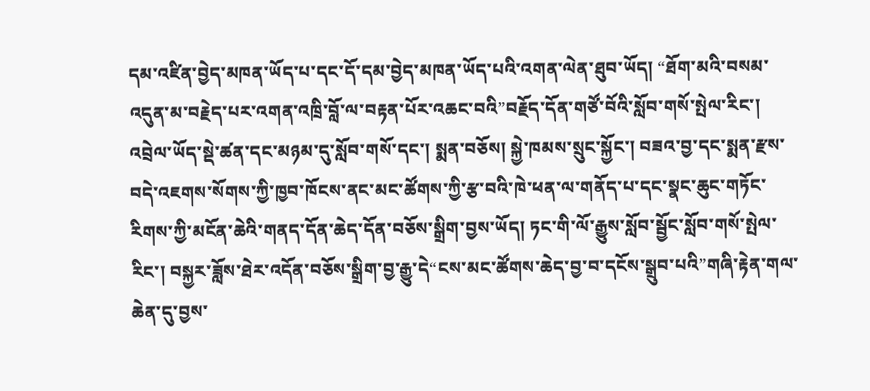དམ་འཛིན་བྱེད་མཁན་ཡོད་པ་དང་དོ་དམ་བྱེད་མཁན་ཡོད་པའི་འགན་ལེན་ཐུབ་ཡོད། “ཐོག་མའི་བསམ་འདུན་མ་བརྗེད་པར་འགན་འཁྲི་བློ་ལ་བརྟན་པོར་འཆང་བའི”བརྗོད་དོན་གཙོ་བོའི་སློབ་གསོ་སྤེལ་རིང་། འབྲེལ་ཡོད་སྡེ་ཚན་དང་མཉམ་དུ་སློབ་གསོ་དང་། སྨན་བཅོས། སྐྱེ་ཁམས་སྲུང་སྐྱོང་། བཟའ་བྱ་དང་སྨན་རྫས་བདེ་འཇགས་སོགས་ཀྱི་ཁྱབ་ཁོངས་ནང་མང་ཚོགས་ཀྱི་རྩ་བའི་ཁེ་ཕན་ལ་གནོད་པ་དང་སྣང་ཆུང་གཏོང་རིགས་ཀྱི་མངོན་ཆེའི་གནད་དོན་ཆེད་དོན་བཅོས་སྒྲིག་བྱས་ཡོད། ཏང་གི་ལོ་རྒྱུས་སློབ་སྦྱོང་སློབ་གསོ་སྤེལ་རིང་། བསྐྱར་ཟློས་ཐེར་འདོན་བཅོས་སྒྲིག་བྱ་རྒྱུ་དེ“ངས་མང་ཚོགས་ཆེད་བྱ་བ་དངོས་སྒྲུབ་པའི”གཞི་རྟེན་གལ་ཆེན་དུ་བྱས་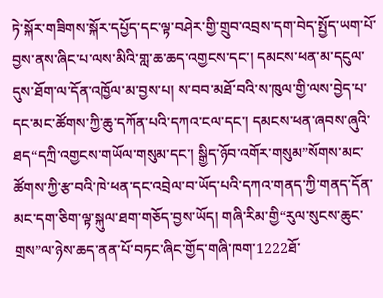ཏེ་སྐོར་གཟིགས་སྐོར་དཔྱོད་དང་ལྟ་བཤེར་གྱི་གྲུབ་འབྲས་དག་བེད་སྤྱོད་ཡག་པོ་བྱས་ནས་ཞིང་པ་ལས་མིའི་གླ་ཆ་ཆད་འགྱངས་དང་། དམངས་ཕན་མ་དངུལ་དུས་ཐོག་ལ་དོན་འཁྱོལ་མ་བྱས་པ། ས་བབ་མཐོ་བའི་ས་ཁུལ་གྱི་ལས་བྱེད་པ་དང་མང་ཚོགས་ཀྱི་ཆུ་དཀོན་པའི་དཀའ་ངལ་དང་། དམངས་ཕན་ཞབས་ཞུའི་ཐད“དཀྲི་འགྱངས་གཡོལ་གསུམ་དང་། སྒྱིད་ཉོབ་འགོར་གསུམ”སོགས་མང་ཚོགས་ཀྱི་རྩ་བའི་ཁེ་ཕན་དང་འབྲེལ་བ་ཡོད་པའི་དཀའ་གནད་ཀྱི་གནད་དོན་མང་དག་ཅིག་ལྟ་སྐུལ་ཐག་གཅོད་བྱས་ཡོད། གཞི་རིམ་གྱི“རུལ་སུངས་ཆུང་གྲས”ལ་ཉེས་ཆད་ནན་པོ་བཏང་ཞིང་གྱོད་གཞི་ཁག་1222ཐོ་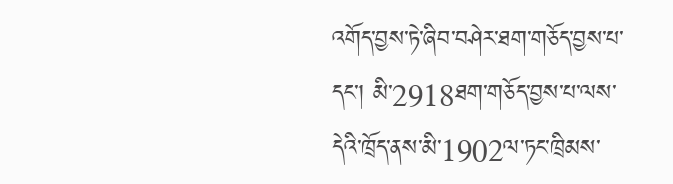འགོད་བྱས་ཏེ་ཞིབ་བཤེར་ཐག་གཅོད་བྱས་པ་དང་། མི་2918ཐག་གཅོད་བྱས་པ་ལས་དེའི་ཁྲོད་ནས་མི་1902ལ་ཏང་ཁྲིམས་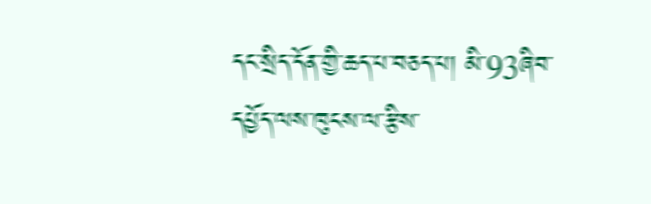དང་སྲིད་དོན་གྱི་ཆད་པ་བཅད་པ། མི་93ཞིབ་དཔྱོད་ལས་ཁུངས་ལ་རྩིས་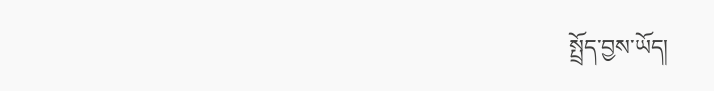སྤྲོད་བྱས་ཡོད།